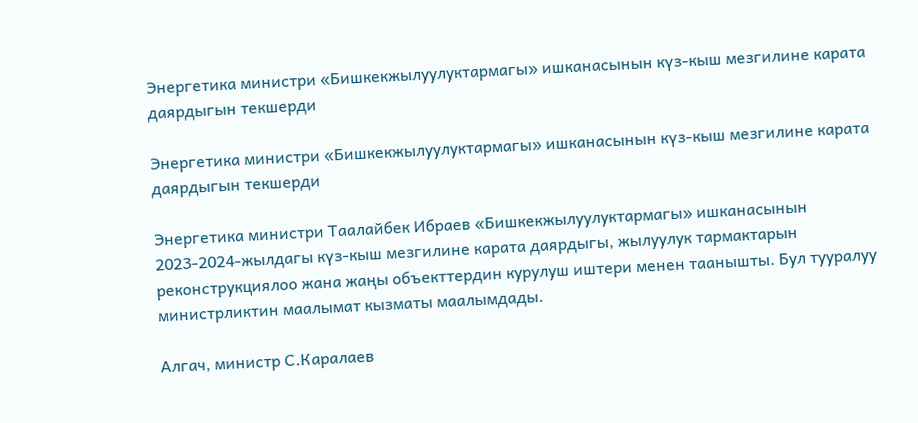Энергетика министри «Бишкекжылуулуктармагы» ишканасынын күз-кыш мезгилине карата даярдыгын текшерди

Энергетика министри «Бишкекжылуулуктармагы» ишканасынын күз-кыш мезгилине карата даярдыгын текшерди

Энергетика министри Таалайбек Ибраев «Бишкекжылуулуктармагы» ишканасынын 2023-2024-жылдагы күз-кыш мезгилине карата даярдыгы, жылуулук тармактарын реконструкциялоо жана жаңы объекттердин курулуш иштери менен таанышты. Бул тууралуу министрликтин маалымат кызматы маалымдады.

Алгач, министр С.Каралаев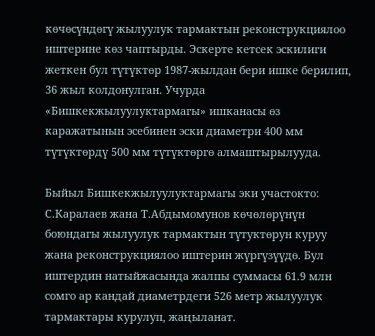көчөсүндөгү жылуулук тармактын реконструкциялоо иштерине көз чаптырды. Эскерте кетсек эскилиги жеткен бул түтүктөр 1987-жылдан бери ишке берилип, 36 жыл колдонулган. Учурда «Бишкекжылуулуктармагы» ишканасы өз каражатынын эсебинен эски диаметри 400 мм түтүктөрдү 500 мм түтүктөргө алмаштырылууда.

Быйыл Бишкекжылуулуктармагы эки участокто: С.Каралаев жана Т.Абдымомунов көчөлөрүнүн боюндагы жылуулук тармактын түтуктөрун куруу жана реконструкциялоо иштерин жүргүзүүдө. Бул иштердин натыйжасында жалпы суммасы 61.9 млн сомго ар кандай диаметрдеги 526 метр жылуулук тармактары курулуп, жаңыланат.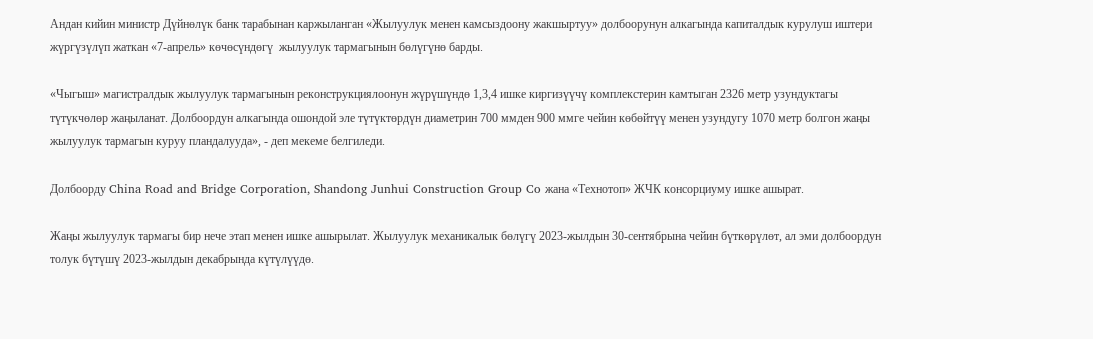Андан кийин министр Дүйнөлүк банк тарабынан каржыланган «Жылуулук менен камсыздоону жакшыртуу» долбоорунун алкагында капиталдык курулуш иштери жүргүзүлүп жаткан «7-апрель» көчөсүндөгү  жылуулук тармагынын бөлүгүнө барды.

«Чыгыш» магистралдык жылуулук тармагынын реконструкциялоонун жүрүшүндө 1,3,4 ишке киргизүүчү комплекстерин камтыган 2326 метр узундуктагы түтүкчөлөр жаңыланат. Долбоордун алкагында ошондой эле түтүктөрдүн диаметрин 700 ммден 900 ммге чейин көбөйтүү менен узундугу 1070 метр болгон жаңы жылуулук тармагын куруу пландалууда», - деп мекеме белгиледи.

Долбоорду China Road and Bridge Corporation, Shandong Junhui Construction Group Co жана «Технотоп» ЖЧК консорциуму ишке ашырат.

Жаңы жылуулук тармагы бир нече этап менен ишке ашырылат. Жылуулук механикалык бөлүгү 2023-жылдын 30-сентябрына чейин бүткөрүлөт, ал эми долбоордун толук бүтүшү 2023-жылдын декабрында күтүлүүдө.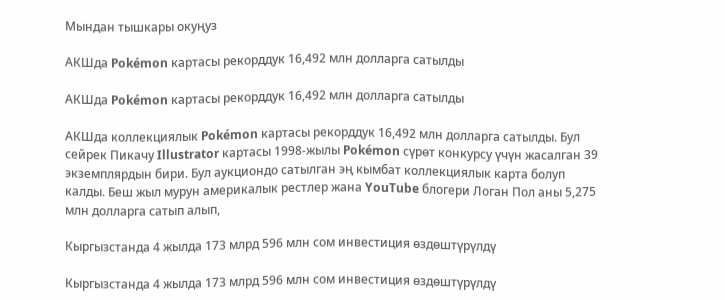Мындан тышкары окуңуз

АКШда Pokémon картасы рекорддук 16,492 млн долларга сатылды

АКШда Pokémon картасы рекорддук 16,492 млн долларга сатылды

АКШда коллекциялык Pokémon картасы рекорддук 16,492 млн долларга сатылды. Бул сейрек Пикачу Illustrator картасы 1998-жылы Pokémon сүрөт конкурсу үчүн жасалган 39 экземплярдын бири. Бул аукциондо сатылган эң кымбат коллекциялык карта болуп калды. Беш жыл мурун америкалык рестлер жана YouTube блогери Логан Пол аны 5,275 млн долларга сатып алып,

Кыргызстанда 4 жылда 173 млрд 596 млн сом инвестиция өздөштүрүлдү

Кыргызстанда 4 жылда 173 млрд 596 млн сом инвестиция өздөштүрүлдү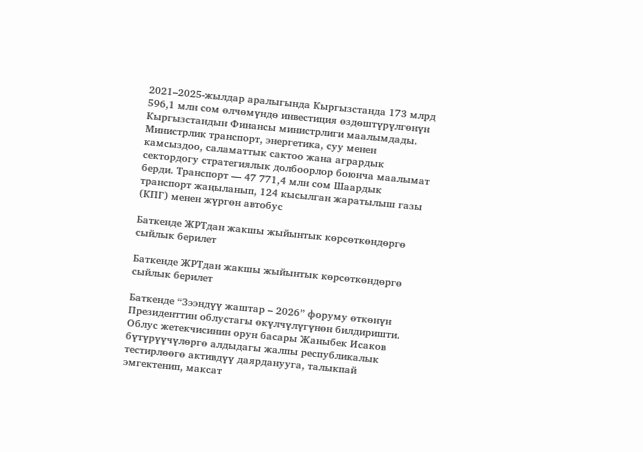2021–2025-жылдар аралыгында Кыргызстанда 173 млрд 596,1 млн сом өлчөмүндө инвестиция өздөштүрүлгөнүн Кыргызстандын Финансы министрлиги маалымдады. Министрлик транспорт, энергетика, суу менен камсыздоо, саламаттык сактоо жана агрардык сектордогу стратегиялык долбоорлор боюнча маалымат берди. Транспорт — 47 771,4 млн сом Шаардык транспорт жаңыланып, 124 кысылган жаратылыш газы (КПГ) менен жүргөн автобус

Баткенде ЖРТдан жакшы жыйынтык көрсөткөндөргө сыйлык берилет

Баткенде ЖРТдан жакшы жыйынтык көрсөткөндөргө сыйлык берилет

Баткенде “Зээндүү жаштар – 2026” форуму өткөнүн Президенттин облустагы өкүлчүлүгүнөн билдиришти. Облус жетекчисинин орун басары Жаныбек Исаков бүтүрүүчүлөргө алдыдагы жалпы республикалык тестирлөөгө активдүү даярданууга, талыкпай эмгектенип, максат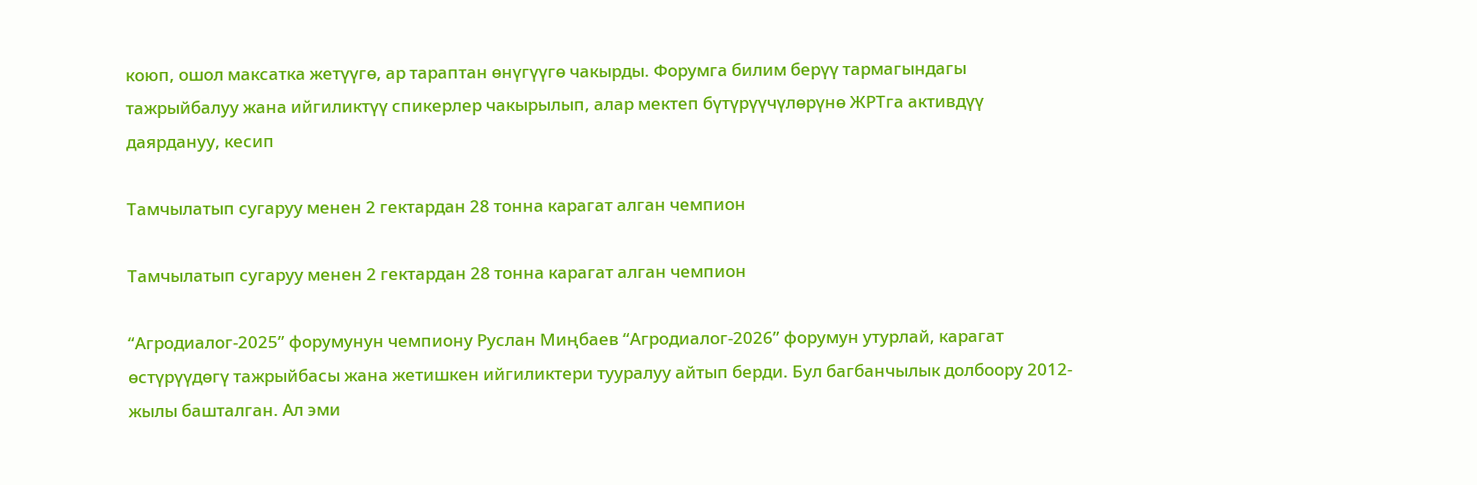коюп, ошол максатка жетүүгө, ар тараптан өнүгүүгө чакырды. Форумга билим берүү тармагындагы тажрыйбалуу жана ийгиликтүү спикерлер чакырылып, алар мектеп бүтүрүүчүлөрүнө ЖРТга активдүү даярдануу, кесип

Тамчылатып сугаруу менен 2 гектардан 28 тонна карагат алган чемпион

Тамчылатып сугаруу менен 2 гектардан 28 тонна карагат алган чемпион

“Агродиалог-2025” форумунун чемпиону Руслан Миңбаев “Агродиалог-2026” форумун утурлай, карагат өстүрүүдөгү тажрыйбасы жана жетишкен ийгиликтери тууралуу айтып берди. Бул багбанчылык долбоору 2012-жылы башталган. Ал эми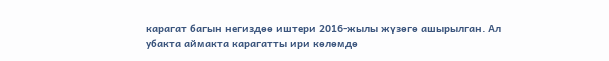карагат багын негиздөө иштери 2016-жылы жүзөгө ашырылган. Ал убакта аймакта карагатты ири көлөмдө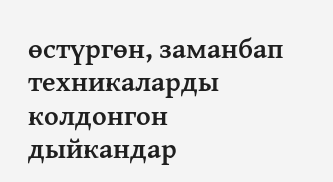өстүргөн, заманбап техникаларды колдонгон дыйкандар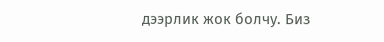дээрлик жок болчу. Биз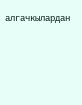алгачкылардан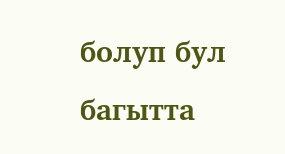болуп бул багытта